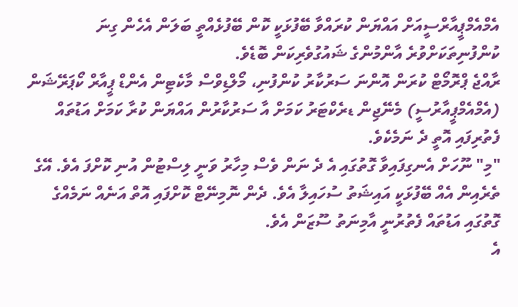އެމްއެމްޕީއާރްސީއަށް އައްޔަން ކުރައްވާ ބޭފުޅަކީ ކޮން ބޭފުޅެއްތީ ބަލަން އެހެން ގިނަ ކުންފުނިތަކަށްވުރެ އާންމުންގެ ޝައުގުވެރިކަން ބޮޑެވެ.
ރާއްޖެ ޕްރޮމޯޓް ކުރަން އޮންނަ ސަރުކާރު ކުންފުނި، މޯލްޑިވްސް މާކެޓިން އެންޑް ޕީއާރް ކޯޕަރޭޝަން (އެމްއެމްޕީއާރުސީ) މެނޭޖިން ޑރެކްޓަރު ކަމަށް އާ ސަރުކާރުން އައްޔަން ކުރާ ކަމަށް އަޑުތައް ފެތުރިފައި އޮތީ ދެ ނަމެކެވެ.
"މި" ނޫހަށް އެނގިފައިވާ ގޮތުގައި އެ ދެ ނަން ވެސް މިހާރު ވަނީ ލިސްޓުން އުނި ކޮށްފަ އެވެ. އޭގެ ތެރެއިން އެއް ބޭފުޅަކީ އައިޝަތު ސުހައިލާ އެވެ. ދެން ނޮމިނޭޓް ކޮށްފައި އޮތް އަނެއް ނަމެއްގެ ގޮތުގައި އަޑުތައް ފެތުރުނީ އާމިނަތު ސޫޒަން އެވެ.
އެ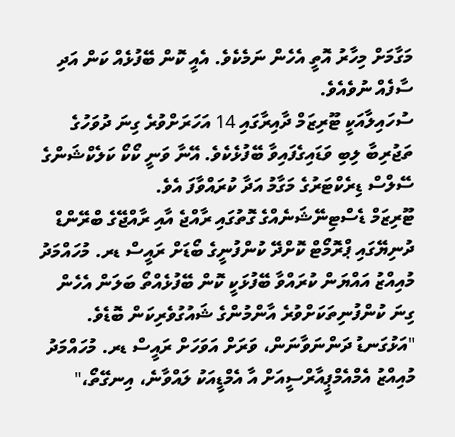މަގާމަށް މިހާރު އޮތީ އެހެން ނަމެކެވެ. އެއީ ކޮން ބޭފުޅެއް ކަން އަދި ސާފެއް ނުވެއެވެ.
ސުހައިލާއަކީ ޓޫރިޒަމް ދާއިރާގައި 14 އަހަރަށްވުރެ ގިނަ ދުވަހުގެ ތަޖުރިބާ ލިބި ވަޑައިގެފައިވާ ބޭފުޅެކެވެ. އޭނާ ވަނީ ކޯކޯ ކަލެކްޝަންގެ ސޭލްސް ޑިރެކްޓަރުގެ މަގާމު އަދާ ކުރައްވާފަ އެވެ.
ޓޫރިޒަމް ޑެސްޓިނޭޝަނެއްގެ ގޮތުގައި ރާއްޖެ އާއި ރާއްޖޭގެ ބްރޭންޑް ދުނިޔޭގައި ޕްރޮމޯޓް ކޮށްދޭ ކުންފުނީގެ ބޯޑަށް ރައީސް ޑރ. މުހައްމަދު މުއިއްޒު އައްޔަން ކުރައްވާ ބޭފުޅަކީ ކޮން ބޭފުޅެއްތޯ ބަލަން އެހެން ގިނަ ކުންފުނިތަކަށްވުރެ އާންމުންގެ ޝައުގުވެރިކަން ބޮޑެވެ.
"އަޅުގަނޑު ދަންނަވާނަން، ވަރަށް އަވަހަށް ރައީސް ޑރ. މުހައްމަދު މުއިއްޒު އެމްއެމްޕީއާރްސީއަށް އާ އެމްޑީއަކު ލައްވާނެ، އިނގޭތޯ،"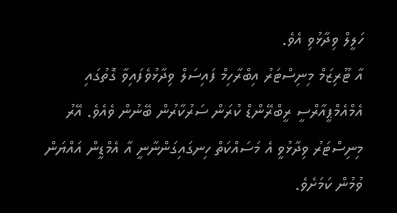ހަލީލް ވިދާޅުވި އެވެ.
އާ ޓޫރިޒަމް މިނިސްޓަރު އިބްރާހިމް ފައިސަލް ވިދާޅުވެފައިވާ ގޮތުގައި އެމްއެމްޕީއާރްސީ ރީބްރޭންޑް ކުރަން ސަރުކާރުން ބޭނުން ވެއެވެ. އޭރު މިނިސްޓަރު ވިދާޅުވީ އެ މަސައްކަތް ހިނގައިގަންނާނީ އާ އެމްޑީން އައްޔަން ވުމުން ކަމަށެވެ.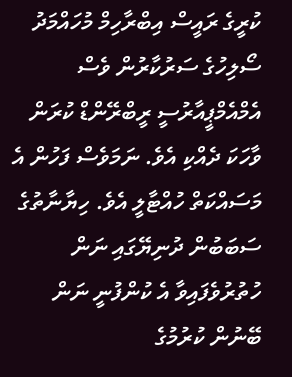ކުރީގެ ރައީސް އިބްރާހިމް މުހައްމަދު ސޯލިހުގެ ސަރުކާރުން ވެސް އެމްއެމްޕީއާރުސީ ރީބްރޭންޑް ކުރަން ވާހަކަ ދެއްކި އެވެ. ނަމަވެސް ފަހުން އެ މަސައްކަތް ހުއްޓާލީ އެވެ. ހިޔާނާތުގެ ސަބަބުން ދުނިޔޭގައި ނަން ހުތުރުވެފައިވާ އެ ކުންފުނީ ނަން ބޭނުން ކުރުމުގެ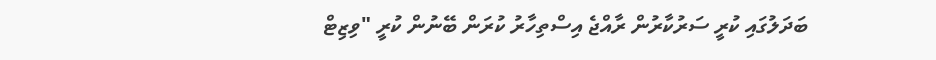ބަދަލުގައި ކުރީ ސަރުކާރުން ރާއްޖެ އިސްތިހާރު ކުރަން ބޭނުން ކުރީ "ވިޒިޓް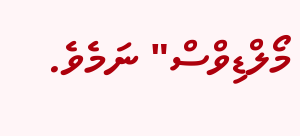މޯލްޑިވްސް" ނަމެވެ.